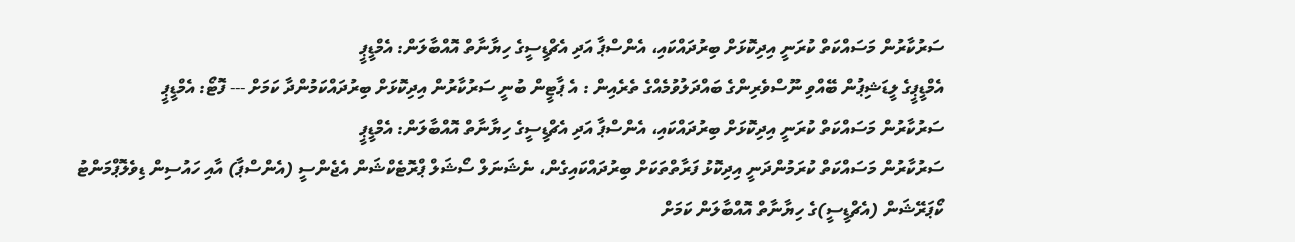ސަރުކާރުން މަސައްކަތް ކުރަނީ އިދިކޮޅަށް ބިރުދައްކައި، އެންސްޕާ އަދި އެޗްޑީސީގެ ހިޔާނާތް އޮއްބާލަން: އެމްޑީޕީ
އެމްޑީޕީގެ ލީޑަޝިޕުން ބޭއްވި ނޫސްވެރިންގެ ބައްދަލުވުމެއްގެ ތެރެއިން : އެ ޕާޓީން ބުނީ ސަރުކާރުން އިދިކޮޅަށް ބިރުދައްކަމުންދާ ކަމަށް --- ފޮޓޯ: އެމްޑީޕީ
ސަރުކާރުން މަސައްކަތް ކުރަނީ އިދިކޮޅަށް ބިރުދައްކައި، އެންސްޕާ އަދި އެޗްޑީސީގެ ހިޔާނާތް އޮއްބާލަން: އެމްޑީޕީ
ސަރުކާރުން މަސައްކަތް ކުރަމުންދަނީ އިދިކޮޅު ފަރާތްތަކަށް ބިރުދައްކައިގެން، ނެޝަނަލް ސޯޝަލް ޕްރޮޓެކްޝަން އެޖެންސީ (އެންސްޕާ) އާއި ހައުސިން ޑިވެލޮޕްމަންޓު ކޯޕަރޭޝަން (އެޗްޑީސީ)ގެ ހިޔާނާތް އޮއްބާލަން ކަމަށް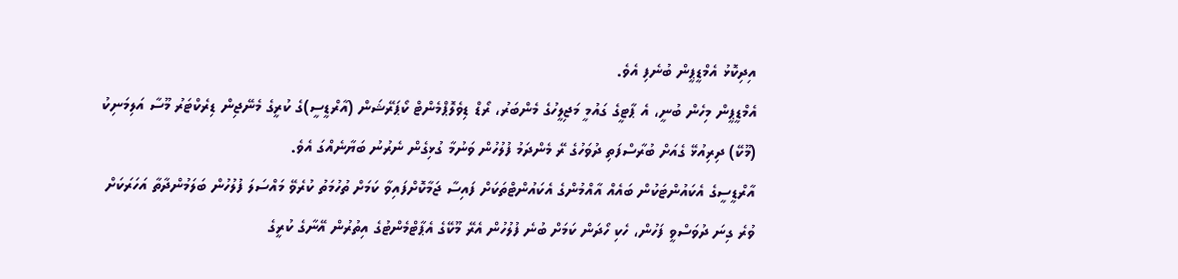އިދިކޮޅު އެމްޑީޕީން ބުނެފި އެވެ.
އެމްޑީޕީން މިހެން ބުނީ، އެ ޕާޓީގެ ގައުމީ މަޖިލީހުގެ މެންބަރު، ރޯޑް ޑިވެލޮޕްމެންޓް ކޯޕަރޭޝަން (އާރްޑީސީ)ގެ ކުރީގެ މެނޭޖިން ޑިރެކްޓަރު މޫސާ އަލިމަނިކު (މޫކޭ) ދިރިއުޅޭ ގެއަށް ބުރާސްފަތި ދުވަހުގެ ރޭ މެންދަމު ފުލުހުން ވަނުމާ ގުޅިގެން ނެރުނު ބަޔާނެއްގަ އެވެ.
އާރްޑީސީގެ އެކައުންޓަކުން ބައެއް އާއްމުންގެ އެކައުންޓްތަކަށް ފައިސާ ޖަމާކޮށްފައިވާ ކަމަށް ތުހުމަތު ކުރެވޭ މައްސަލަ ފުލުހުން ބަލަމުންދާތާ އަހަރަކަށް ވުރެ ގިނަ ދުވަސްވީ ފަހުން، ހެކި ހޯދަން ކަމަށް ބުނެ ފުލުހުން އެރޭ މޫކޭގެ އެޕާޓްމެންޓުގެ އިތުރުން އޭނާގެ ކުރީގެ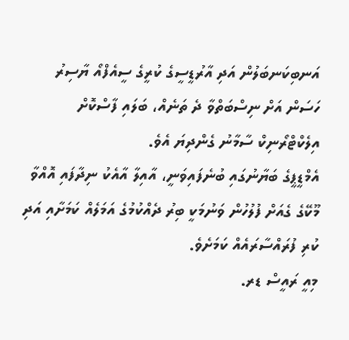އަނބިކަނބަލުން އަދި އާރުޑީސީގެ ކުރީގެ ސީއެފްއޯ ޔާސިރު ހަސަން އަށް ނިސްބަތްވާ ދެ ތަނެއް، ބަލައި ފާސްކޮށް އިލެކްޓްރޯނިކް ސާމާނު ގެންދިޔަ އެވެ.
އެމްޑީޕީގެ ބަޔާނުގައި ބުނެފައިވަނީ، އާއިލާ އާއެކު ނިދާފައި އޮއްވާ މޫކޭގެ ގެއަށް ފުލުހުން ވަނުމަކީ ބިރު ދެއްކުމުގެ އަމަލެއް ކަމަށާއި އަދި ކުރި ފުރައްސާރައެއް ކަމަށެވެ.
މިއީ ރައީސް ޑރ.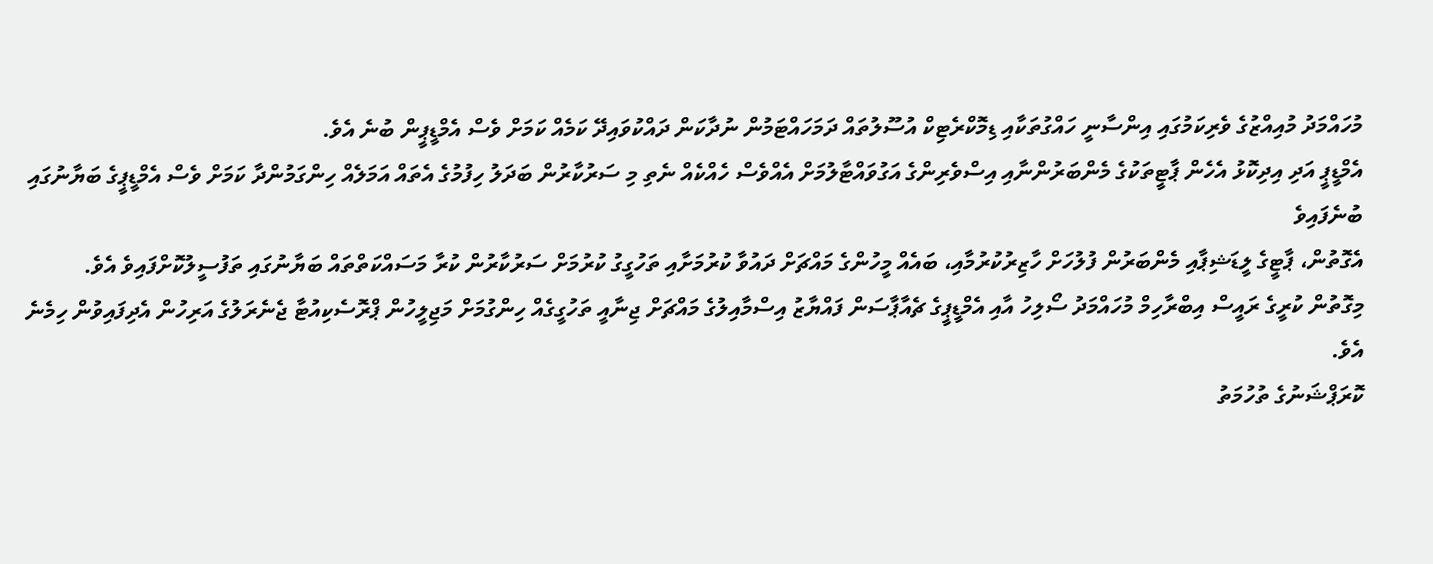މުހައްމަދު މުއިއްޒުގެ ވެރިކަމުގައި އިންސާނީ ހައްގުތަކާއި ޑިމޮކްރެޓިކް އުސޫލުތައް ދަމަހައްޓަމުން ނުދާކަން ދައްކުވައިދޭ ކަމެއް ކަމަށް ވެސް އެމްޑީޕީން ބުނެ އެވެ.
އެމްޑީޕީ އަދި އިދިކޮޅު އެހެން ޕާޓީތަކުގެ މެންބަރުންނާއި އިސްވެރިންގެ އަގުވައްޓާލުމަށް އެއްވެސް ހެއްކެއް ނެތި މި ސަރުކާރުން ބަދަލު ހިފުމުގެ އެތައް އަމަލެއް ހިންގަމުންދާ ކަމަށް ވެސް އެމްޑީޕީގެ ބަޔާނުގައި ބުނެފައިވެ
އެގޮތުން، ޕާޓީގެ ލީޑަޝިޕާއި މެންބަރުން ފުލުހަށް ހާޒިރުކުރުމާއި، ބައެއް މީހުންގެ މައްޗަށް ދައުވާ ކުރުމަށާއި ތަހުގީގު ކުރުމަށް ސަރުކާރުން ކުރާ މަސައްކަތްތައް ބަޔާނުގައި ތަފުސީލުކޮށްފައިވެ އެވެ.
މިގޮތުން ކުރީގެ ރައީސް އިބްރާހިމް މުހައްމަދު ސޯލިހު އާއި އެމްޑީޕީގެ ޗެއާޕާސަން ފައްޔާޒު އިސްމާއިލުގެ މައްޗަށް ޖިނާއީ ތަހުގީގެއް ހިންގުމަށް މަޖިލީހުން ޕްރޮސެކިއުޓާ ޖެނެރަލުގެ އަރިހުން އެދިފައިވުން ހިމެނެ އެވެ.
ކޮރަޕްޝަނުގެ ތުހުމަތު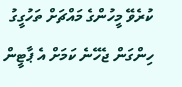ކުރެވޭ މީހުންގެ މައްޗަށް ތަހުގީގު ހިންގަން ޖެހޭނެ ކަމަށް އެ ޕާޓީން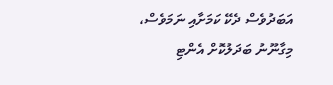އަބަދުވެސް ދެކޭ ކަމަށާއި ނަމަވެސް، މިގާނޫނު ބަދަލުކޮށް އެންޓި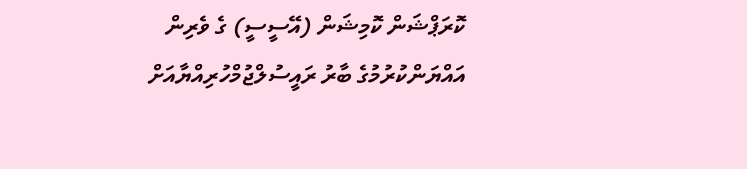ކޮރަޕްޝަން ކޮމިޝަން (އޭސީސީ) ގެ ވެރިން އައްޔަންކުރުމުގެ ބާރު ރައީސުލްޖުމްހުރިއްޔާއަށް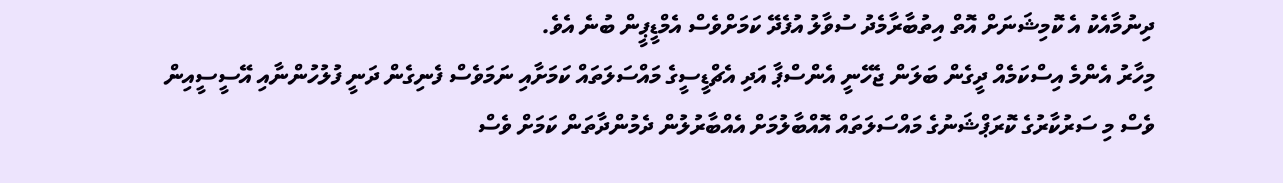ދިނުމާއެކު އެ ކޮމިޝަނަށް އޮތް އިތުބާރާމެދު ސުވާލު އުފެދޭ ކަމަށްވެސް އެމްޑީޕީން ބުނެ އެވެ.
މިހާރު އެންމެ އިސްކަމެއް ދީގެން ބަލަން ޖެހޭނީ އެންސްޕާ އަދި އެޗްޑީސީގެ މައްސަލަތައް ކަމަށާއި ނަމަވެސް ފެނިގެން ދަނީ ފުލުހުންނާއި އޭސީސީއިން ވެސް މި ސަރުކާރުގެ ކޮރަޕްޝަނުގެ މައްސަލަތައް އޮއްބާލުމަށް އެއްބާރުލުން ދެމުންދާތަން ކަމަށް ވެސް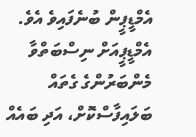އެމްޑީޕީން ބުނެފައިވެ އެވެ.
އެމްޑީޕީއަށް ނިސްބަތްވާ މެންބަރުންގެ ގެތައް ބަލައިފާސްކޮށް، އަދި ބައެއް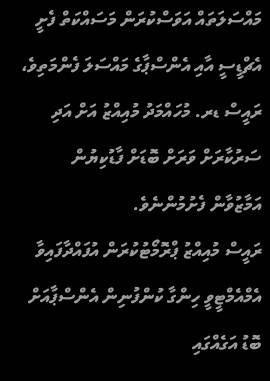މައްސަލަތައް އަވަސްކުރަން މަސައްކަތް ފެށީ އެޗްޑީސީ އާއި އެންސްޕާގެ މައްސަލަ ފެންމަތިވެ، ރައީސް ޑރ. މުހައްމަދު މުއިއްޒު އަށް އަދި ސަރުކާރަށް ވަރަށް ބޮޑަށް ފާޑުކިޔުން އަމާޒުވާން ފެށުމުންނެވެ.
ރައީސް މުއިއްޒު ޕްރޮމޯޓުކުރަން އުފައްދާފައިވާ އެމްއެމްޓީވީ ހިންގާ ކުންފުނިން އެންސްޕާއަށް ބޮޑު އަގެއްގައި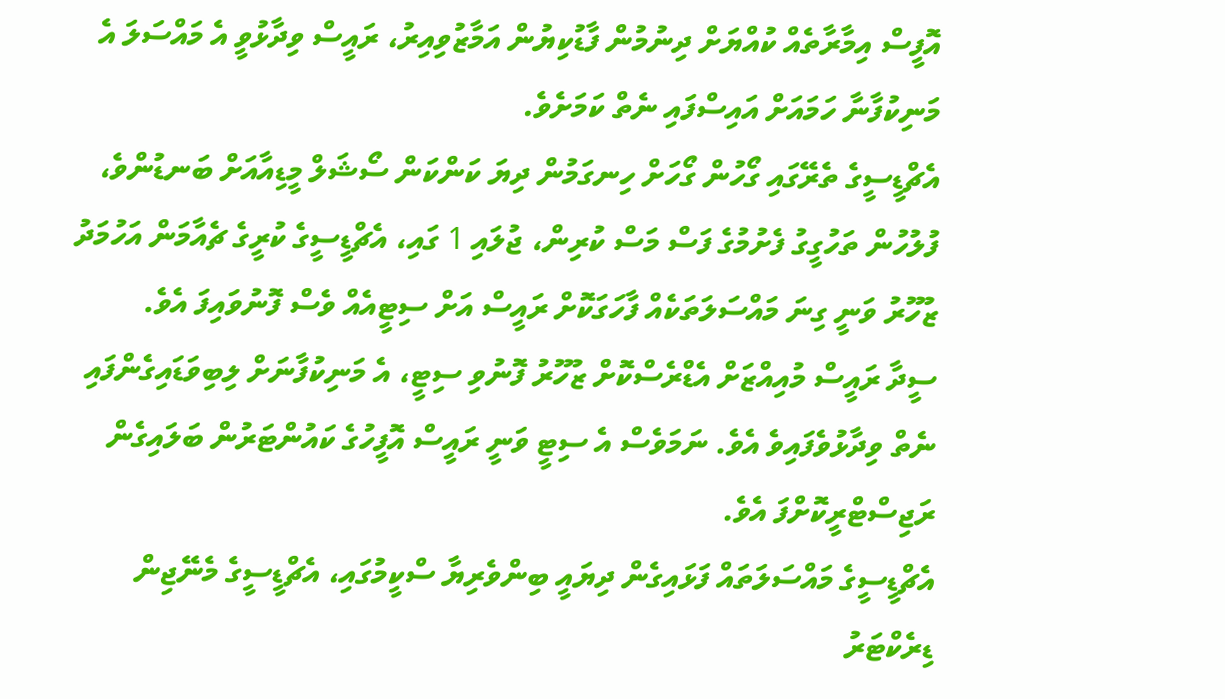އޮފީސް އިމާރާތެއް ކުއްޔަށް ދިނުމުން ފާޑުކިޔުން އަމާޒުވިއިރު، ރައީސް ވިދާޅުވީ އެ މައްސަލަ އެ މަނިކުފާނާ ހަމައަށް އައިސްފައި ނެތް ކަމަށެވެ.
އެޗްޑީސީގެ ތެރޭގައި ގޯހުން ގޯހަށް ހިނގަމުން ދިޔަ ކަންކަން ސޯޝަލް މީޑިއާއަށް ބަނޑުންވެ، ފުލުހުން ތަހުގީގު ފެށުމުގެ ފަސް މަސް ކުރިން، ޖުލައި 1 ގައި، އެޗްޑީސީގެ ކުރީގެ ޗެއާމަން އަހުމަދު ޒުހޫރު ވަނީ ގިނަ މައްސަލަތަކެއް ފާހަގަކޮށް ރައީސް އަށް ސިޓީއެއް ވެސް ފޮނުވައިފަ އެވެ.
ސީދާ ރައީސް މުއިއްޒަށް އެޑްރެސްކޮށް ޒުހޫރު ފޮނުވި ސިޓީ، އެ މަނިކުފާނަށް ލިބިވަޑައިގެންފައި ނެތް ވިދާޅުވެފައިވެ އެވެ. ނަމަވެސް އެ ސިޓީ ވަނީ ރައީސް އޮފީހުގެ ކައުންޓަރުން ބަލައިގެން ރަޖިސްޓްރީކޮށްފަ އެވެ.
އެޗްޑީސީގެ މައްސަލަތައް ފަޅައިގެން ދިޔައީ ބިންވެރިޔާ ސްކީމުގައި، އެޗްޑީސީގެ މެނޭޖިން ޑިރެކްޓަރު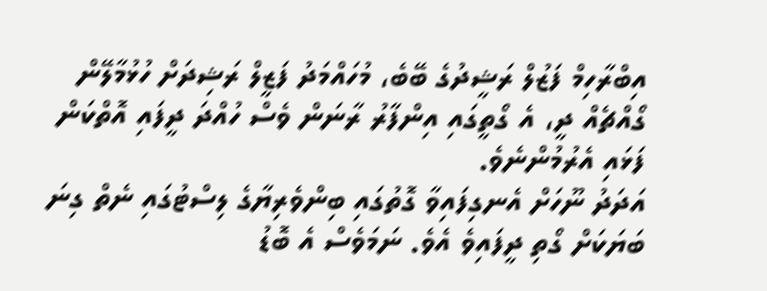އިބްރާހިމް ފަޒުލް ރަޝީދުގެ ބޭބެ، މުހައްމަދު ފަޒީލް ރަޝިދަށް ހުޅުމާލޭން ގޯއްޗެއް ދީ، އެ ގޯތީގައި އިންފާރު ރާނަން ވެސް ހުއްދަ ދީފައި އޮތްކަން ފަޅައި އެރުމުންނެވެ.
އަދަދު ނޫހަށް އެނގިފައިވާ ގޮތުގައި ބިންވެރިޔާގެ ލިސްޓުގައި ނެތް ގިނަ ބަޔަކަށް ގޯތި ދީފައިވެ އެވެ. ނަމަވެސް އެ ބޮޑު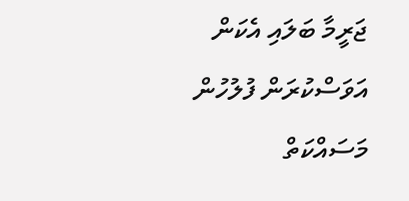ޖަރީމާ ބަލައި އެކަން އަވަސްކުރަން ފުލުހުން މަސައްކަތް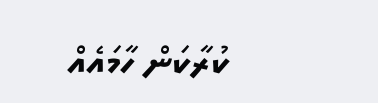ކުރާކަން ހާމައެއް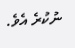ނުކުރެ އެވެ.